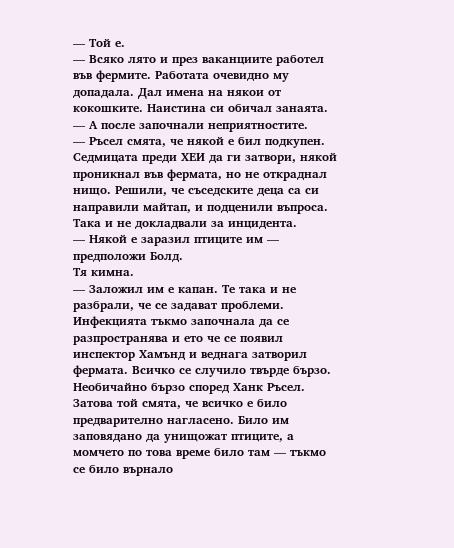— Той е.
— Всяко лято и през ваканциите работел във фермите. Работата очевидно му допадала. Дал имена на някои от кокошките. Наистина си обичал занаята.
— А после започнали неприятностите.
— Ръсел смята, че някой е бил подкупен. Седмицата преди ХЕИ да ги затвори, някой проникнал във фермата, но не откраднал нищо. Решили, че съседските деца са си направили майтап, и подценили въпроса. Така и не докладвали за инцидента.
— Някой е заразил птиците им — предположи Болд.
Тя кимна.
— Заложил им е капан. Те така и не разбрали, че се задават проблеми. Инфекцията тъкмо започнала да се разпространява и ето че се появил инспектор Хамънд и веднага затворил фермата. Всичко се случило твърде бързо. Необичайно бързо според Ханк Ръсел. Затова той смята, че всичко е било предварително нагласено. Било им заповядано да унищожат птиците, а момчето по това време било там — тъкмо се било върнало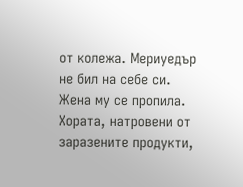от колежа. Мериуедър не бил на себе си. Жена му се пропила. Хората, натровени от заразените продукти,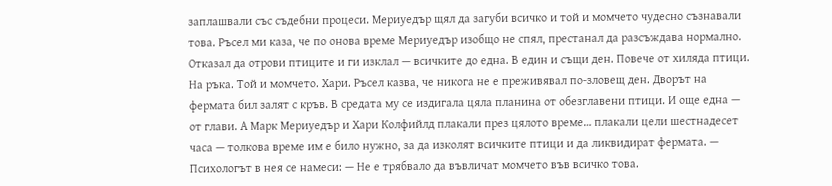заплашвали със съдебни процеси. Мериуедър щял да загуби всичко и той и момчето чудесно съзнавали това. Ръсел ми каза, че по онова време Мериуедър изобщо не спял, престанал да разсъждава нормално. Отказал да отрови птиците и ги изклал — всичките до една. В един и същи ден. Повече от хиляда птици. На ръка. Той и момчето. Хари. Ръсел казва, че никога не е преживявал по-зловещ ден. Дворът на фермата бил залят с кръв. В средата му се издигала цяла планина от обезглавени птици. И още една — от глави. А Марк Мериуедър и Хари Колфийлд плакали през цялото време… плакали цели шестнадесет часа — толкова време им е било нужно, за да изколят всичките птици и да ликвидират фермата. — Психологът в нея се намеси: — Не е трябвало да въвличат момчето във всичко това.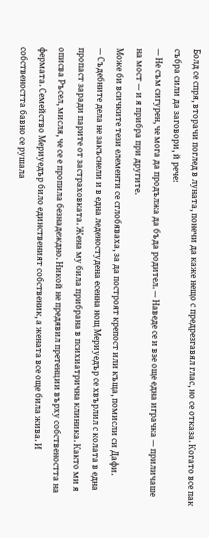Болд се спря, вторачи поглед в луната, понечи да каже нещо с предрезгавял глас, но се отказа. Когато все пак събра сили да заговори, й рече:
— Не съм сигурен, че мога да продължа да бъда родител. — Наведе се и взе още една играчка — приличаше на мост — и я прибра при другите.
Може би всичките тези елементи се сглобяваха, за да построят крепост или къща, помисли си Дафи.
— Съдебните дела не закъснели и в една леденостудена есенна нощ Мериуедър се хвърлил с колата в една пропаст заради парите от застраховката. Жена му била прибрана в психиатрична клиника. Както ми я описва Ръсел, мисля, че се е пропила безнадеждно. Никой не предявил претенции върху собствеността на фермата. Семейство Мериуедър било единственият собственик, а жената все още била жива. И собствеността бавно се рушала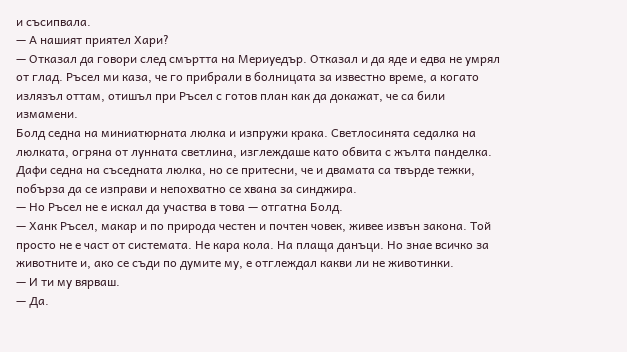и съсипвала.
— А нашият приятел Хари?
— Отказал да говори след смъртта на Мериуедър. Отказал и да яде и едва не умрял от глад. Ръсел ми каза, че го прибрали в болницата за известно време, а когато излязъл оттам, отишъл при Ръсел с готов план как да докажат, че са били измамени.
Болд седна на миниатюрната люлка и изпружи крака. Светлосинята седалка на люлката, огряна от лунната светлина, изглеждаше като обвита с жълта панделка. Дафи седна на съседната люлка, но се притесни, че и двамата са твърде тежки, побърза да се изправи и непохватно се хвана за синджира.
— Но Ръсел не е искал да участва в това — отгатна Болд.
— Ханк Ръсел, макар и по природа честен и почтен човек, живее извън закона. Той просто не е част от системата. Не кара кола. На плаща данъци. Но знае всичко за животните и, ако се съди по думите му, е отглеждал какви ли не животинки.
— И ти му вярваш.
— Да.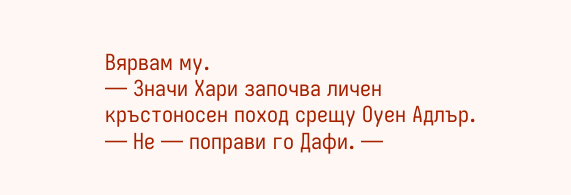Вярвам му.
— Значи Хари започва личен кръстоносен поход срещу Оуен Адлър.
— Не — поправи го Дафи. —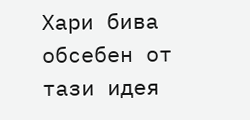Хари бива обсебен от тази идея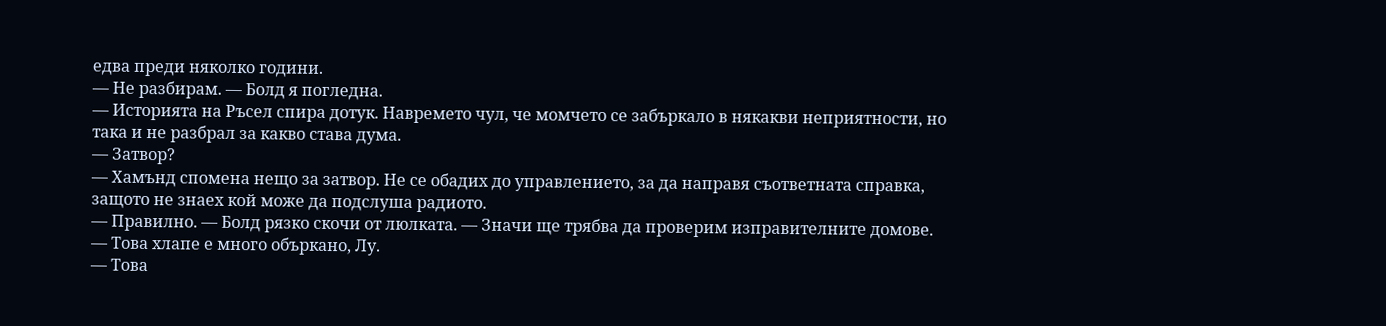едва преди няколко години.
— Не разбирам. — Болд я погледна.
— Историята на Ръсел спира дотук. Навремето чул, че момчето се забъркало в някакви неприятности, но така и не разбрал за какво става дума.
— Затвор?
— Хамънд спомена нещо за затвор. Не се обадих до управлението, за да направя съответната справка, защото не знаех кой може да подслуша радиото.
— Правилно. — Болд рязко скочи от люлката. — Значи ще трябва да проверим изправителните домове.
— Това хлапе е много объркано, Лу.
— Това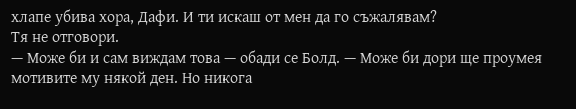хлапе убива хора, Дафи. И ти искаш от мен да го съжалявам?
Тя не отговори.
— Може би и сам виждам това — обади се Болд. — Може би дори ще проумея мотивите му някой ден. Но никога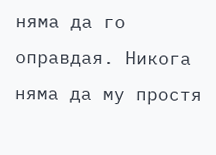няма да го оправдая. Никога няма да му простя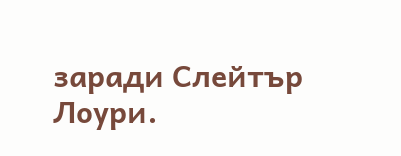заради Слейтър Лоури.